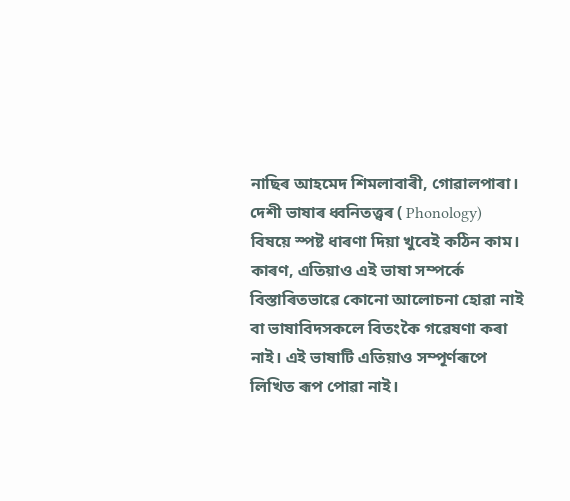নাছিৰ আহমেদ শিমলাবাৰী, গোৱালপাৰা।
দেশী ভাষাৰ ধ্বনিতত্ত্বৰ ( Phonology) বিষয়ে স্পষ্ট ধাৰণা দিয়া খুবেই কঠিন কাম। কাৰণ, এতিয়াও এই ভাষা সম্পৰ্কে বিস্তাৰিতভাৱে কোনো আলোচনা হোৱা নাই বা ভাষাবিদসকলে বিতংকৈ গৱেষণা কৰা নাই। এই ভাষাটি এতিয়াও সম্পূৰ্ণৰূপে লিখিত ৰূপ পোৱা নাই।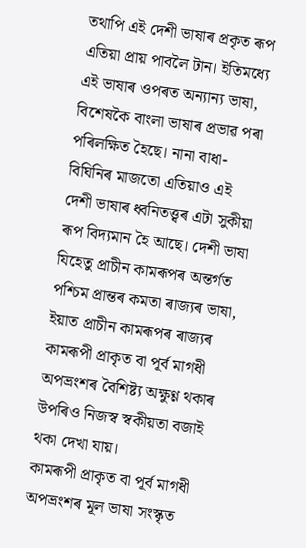তথাপি এই দেশী ভাষাৰ প্ৰকৃত ৰূপ এতিয়া প্ৰায় পাবলৈ টান। ইতিমধ্যে এই ভাষাৰ ওপৰত অন্যান্য ভাষা, বিশেষকৈ বাংলা ভাষাৰ প্ৰভাৱ পৰা পৰিলক্ষিত হৈছে। নানা বাধা-বিঘিনিৰ মাজতো এতিয়াও এই দেশী ভাষাৰ ধ্বনিতত্ত্বৰ এটা সুকীয়া ৰূপ বিদ্যমান হৈ আছে। দেশী ভাষা যিহেতু প্ৰাচীন কামৰূপৰ অন্তৰ্গত পশ্চিম প্ৰান্তৰ কমতা ৰাজ্যৰ ভাষা, ইয়াত প্ৰাচীন কামৰূপৰ ৰাজ্যৰ কামৰূপী প্ৰাকৃত বা পূৰ্ব মাগধী অপভ্ৰংশৰ বৈশিষ্ট্য অক্ষুণ্ণ থকাৰ উপৰিও নিজস্ব স্বকীয়তা বজাই থকা দেখা যায়।
কামৰূপী প্ৰাকৃত বা পূৰ্ব মাগধী অপভ্ৰংশৰ মূল ভাষা সংস্কৃত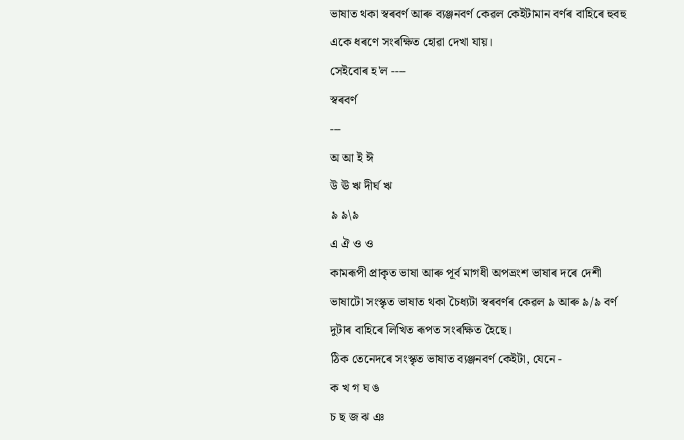ভাষাত থকা স্বৰবৰ্ণ আৰু ব্যঞ্জনবৰ্ণ কেৱল কেইটামান বৰ্ণৰ বাহিৰে হুবহু একে ধৰণে সংৰক্ষিত হোৱা দেখা যায়।
সেইবোৰ হ'ল ----
স্বৰবৰ্ণ
---
অ আ ই ঈ
উ ঊ ঋ দীৰ্ঘ ঋ
৯ ৯\৯
এ ঐ ও ও
কামৰূপী প্ৰাকৃত ভাষা আৰু পূৰ্ব মাগধী অপভ্ৰংশ ভাষাৰ দৰে দেশী ভাষাটো সংস্কৃত ভাষাত থকা চৈধ্যটা স্বৰবৰ্ণৰ কেৱল ৯ আৰু ৯/৯ বৰ্ণ দুটাৰ বাহিৰে লিখিত ৰূপত সংৰক্ষিত হৈছে।
ঠিক তেনেদৰে সংস্কৃত ভাষাত ব্যঞ্জনবৰ্ণ কেইটা, যেনে -
ক খ গ ঘ ঙ
চ ছ জ ঝ ঞ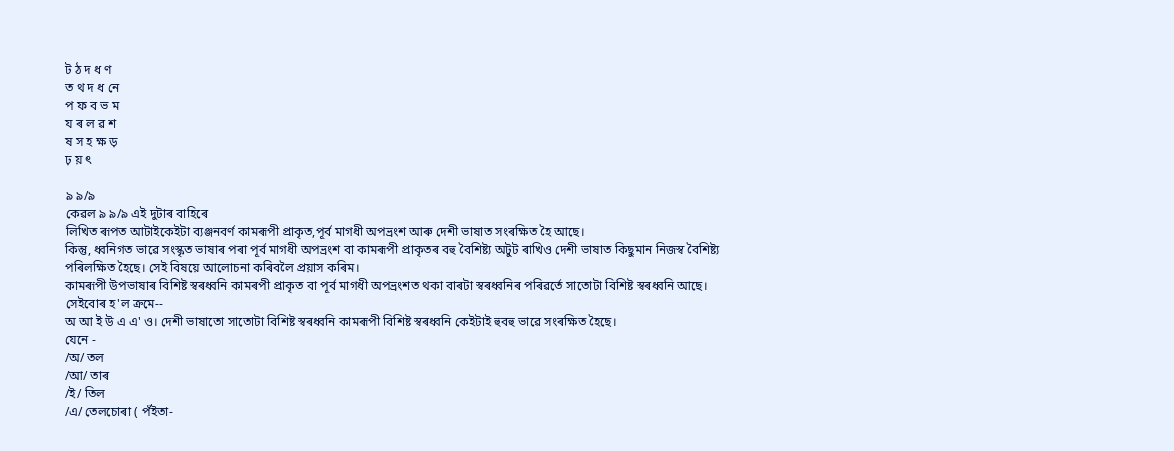ট ঠ দ ধ ণ
ত থ দ ধ নে
প ফ ব ভ ম
য ৰ ল ৱ শ
ষ স হ ক্ষ ড়
ঢ় য় ৎ

৯ ৯/৯
কেৱল ৯ ৯/৯ এই দুটাৰ বাহিৰে
লিখিত ৰূপত আটাইকেইটা ব্যঞ্জনবৰ্ণ কামৰূপী প্ৰাকৃত,পূৰ্ব মাগধী অপভ্ৰংশ আৰু দেশী ভাষাত সংৰক্ষিত হৈ আছে।
কিন্তু, ধ্বনিগত ভাৱে সংস্কৃত ভাষাৰ পৰা পূৰ্ব মাগধী অপভ্ৰংশ বা কামৰূপী প্ৰাকৃতৰ বহু বৈশিষ্ট্য অটুট ৰাখিও দেশী ভাষাত কিছুমান নিজস্ব বৈশিষ্ট্য পৰিলক্ষিত হৈছে। সেই বিষয়ে আলোচনা কৰিবলৈ প্ৰয়াস কৰিম।
কামৰূপী উপভাষাৰ বিশিষ্ট স্বৰধ্বনি কামৰপী প্ৰাকৃত বা পূৰ্ব মাগধী অপভ্ৰংশত থকা বাৰটা স্বৰধ্বনিৰ পৰিৱৰ্তে সাতোটা বিশিষ্ট স্বৰধ্বনি আছে। সেইবোৰ হ'ল ক্ৰমে--
অ আ ই উ এ এ' ও। দেশী ভাষাতো সাতোটা বিশিষ্ট স্বৰধ্বনি কামৰূপী বিশিষ্ট স্বৰধ্বনি কেইটাই হুবহু ভাৱে সংৰক্ষিত হৈছে।
যেনে -
/অ/ তল
/আ/ তাৰ
/ই/ তিল
/এ/ তেলচোৰা ( পঁইতা-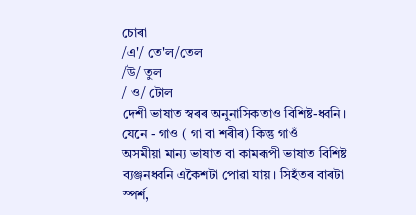চোৰা
/এ'/ তে'ল/তেল
/উ/ তুল
/ ও/ টোল
দেশী ভাষাত স্বৰৰ অনুনাসিকতাও বিশিষ্ট-ধ্বনি। যেনে - গাও ( গা বা শৰীৰ) কিন্তু গাওঁ
অসমীয়া মান্য ভাষাত বা কামৰূপী ভাষাত বিশিষ্ট ব্যঞ্জনধ্বনি একৈশটা পোৱা যায়। সিহঁতৰ বাৰটা স্পৰ্শ,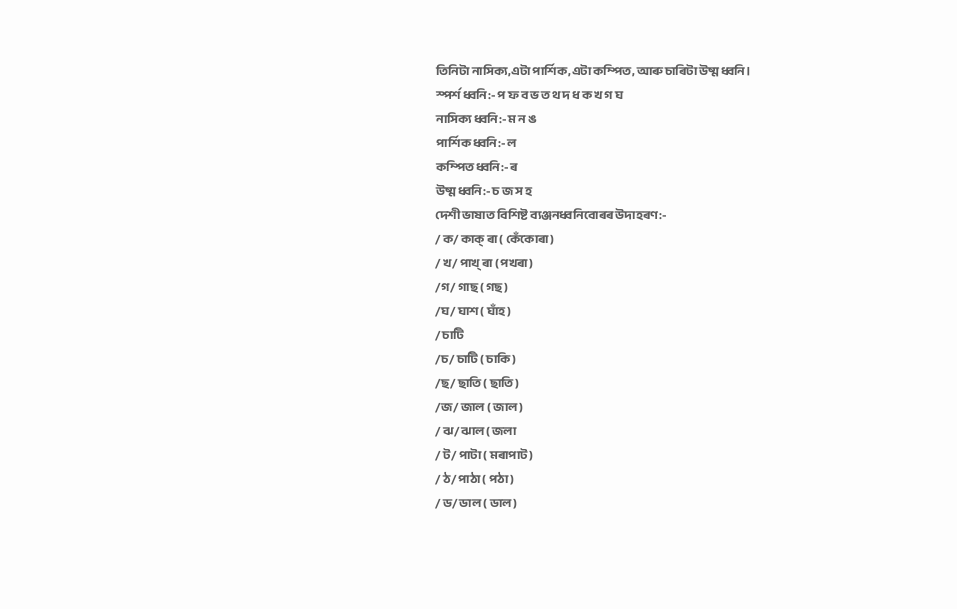তিনিটা নাসিক্য,এটা পাৰ্শিক,এটা কম্পিত, আৰু চাৰিটা উষ্ম ধ্বনি।
স্পৰ্শ ধ্বনি:- প ফ ব ভ ত থ দ ধ ক খ গ ঘ
নাসিক্য ধ্বনি:- ম ন ঙ
পাৰ্শিক ধ্বনি:- ল
কম্পিত ধ্বনি:- ৰ
উষ্ম ধ্বনি:- চ জ স হ
দেশী ভাষাত বিশিষ্ট ব্যঞ্জনধ্বনিবোৰৰ উদাহৰণ:-
/ ক/ কাক্ ৰা ( কেঁকোৰা)
/ খ/ পাখ্ ৰা ( পখৰা)
/গ/ গাছ ( গছ)
/ঘ/ ঘাশ ( ঘাঁহ)
/ চাটি
/চ/ চাটি ( চাকি)
/ছ/ ছাতি ( ছাতি)
/জ/ জাল ( জাল)
/ ঝ/ ঝাল ( জলা
/ ট/ পাটা ( মৰাপাট)
/ ঠ/ পাঠা ( পঠা)
/ ড/ ডাল ( ডাল)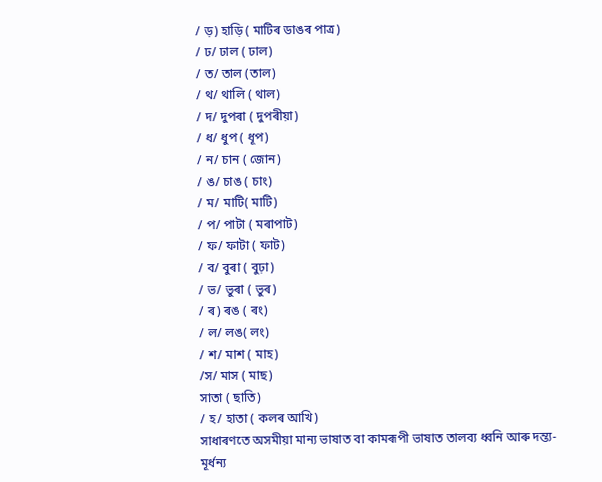/ ড়) হাড়ি ( মাটিৰ ডাঙৰ পাত্ৰ)
/ ঢ/ ঢাল ( ঢাল)
/ ত/ তাল (তাল)
/ থ/ থালি ( থাল)
/ দ/ দুপৰা ( দুপৰীয়া)
/ ধ/ ধুপ ( ধূপ)
/ ন/ চান ( জোন)
/ ঙ/ চাঙ ( চাং)
/ ম/ মাটি( মাটি)
/ প/ পাটা ( মৰাপাট)
/ ফ/ ফাটা ( ফাট)
/ ব/ বুৰা ( বুঢ়া)
/ ভ/ ভুৰা ( ভুৰ)
/ ৰ) ৰঙ ( ৰং)
/ ল/ লঙ( লং)
/ শ/ মাশ ( মাহ)
/স/ মাস ( মাছ)
সাতা ( ছাতি)
/ হ/ হাতা ( কলৰ আখি)
সাধাৰণতে অসমীয়া মান্য ভাষাত বা কামৰূপী ভাষাত তালব্য ধ্বনি আৰু দন্ত্য-মূৰ্ধন্য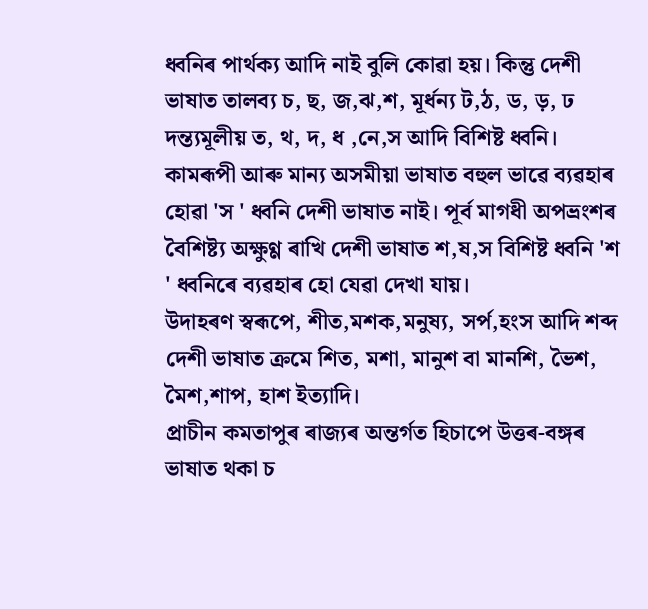ধ্বনিৰ পাৰ্থক্য আদি নাই বুলি কোৱা হয়। কিন্তু দেশী ভাষাত তালব্য চ, ছ, জ,ঝ,শ, মূৰ্ধন্য ট,ঠ, ড, ড়, ঢ দন্ত্যমূলীয় ত, থ, দ, ধ ,নে,স আদি বিশিষ্ট ধ্বনি। কামৰূপী আৰু মান্য অসমীয়া ভাষাত বহুল ভাৱে ব্যৱহাৰ হোৱা 'স ' ধ্বনি দেশী ভাষাত নাই। পূৰ্ব মাগধী অপভ্ৰংশৰ বৈশিষ্ট্য অক্ষুণ্ণ ৰাখি দেশী ভাষাত শ,ষ,স বিশিষ্ট ধ্বনি 'শ ' ধ্বনিৰে ব্যৱহাৰ হো যেৱা দেখা যায়।
উদাহৰণ স্বৰূপে, শীত,মশক,মনুষ্য, সৰ্প,হংস আদি শব্দ দেশী ভাষাত ক্ৰমে শিত, মশা, মানুশ বা মানশি, ভৈশ, মৈশ,শাপ, হাশ ইত্যাদি।
প্ৰাচীন কমতাপুৰ ৰাজ্যৰ অন্তৰ্গত হিচাপে উত্তৰ-বঙ্গৰ ভাষাত থকা চ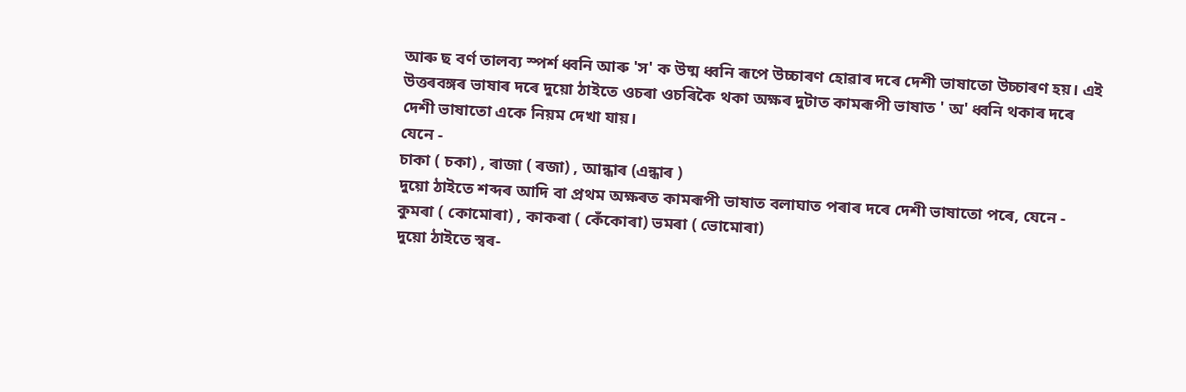আৰু ছ বৰ্ণ তালব্য স্পৰ্শ ধ্বনি আৰু 'স' ক উষ্ম ধ্বনি ৰূপে উচ্চাৰণ হোৱাৰ দৰে দেশী ভাষাতো উচ্চাৰণ হয়। এই উত্তৰবঙ্গৰ ভাষাৰ দৰে দুয়ো ঠাইতে ওচৰা ওচৰিকৈ থকা অক্ষৰ দুটাত কামৰূপী ভাষাত ' অ' ধ্বনি থকাৰ দৰে দেশী ভাষাতো একে নিয়ম দেখা যায়।
যেনে -
চাকা ( চকা) , ৰাজা ( ৰজা) , আন্ধাৰ (এন্ধাৰ )
দুয়ো ঠাইতে শব্দৰ আদি বা প্ৰথম অক্ষৰত কামৰূপী ভাষাত বলাঘাত পৰাৰ দৰে দেশী ভাষাতো পৰে, যেনে -
কুমৰা ( কোমোৰা) , কাকৰা ( কেঁকোৰা) ভমৰা ( ভোমোৰা)
দুয়ো ঠাইতে স্বৰ-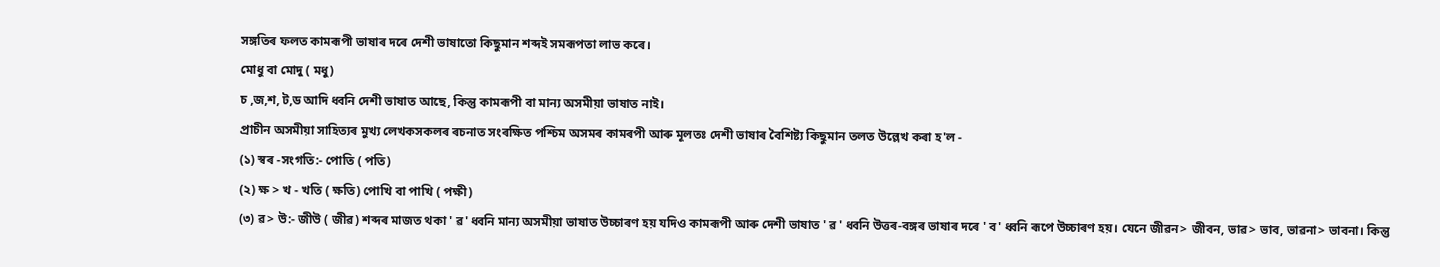সঙ্গতিৰ ফলত কামৰূপী ভাষাৰ দৰে দেশী ভাষাতো কিছুমান শব্দই সমৰূপতা লাভ কৰে।
মোধু বা মোদু ( মধু)
চ ,জ,শ, ট,ড আদি ধ্বনি দেশী ভাষাত আছে, কিন্তু কামৰূপী বা মান্য অসমীয়া ভাষাত নাই।
প্ৰাচীন অসমীয়া সাহিত্যৰ মুখ্য লেখকসকলৰ ৰচনাত সংৰক্ষিত পশ্চিম অসমৰ কামৰপী আৰু মূলতঃ দেশী ভাষাৰ বৈশিষ্ট্য কিছুমান তলত উল্লেখ কৰা হ'ল -
(১) স্বৰ -সংগতি:- পোতি ( পতি)
(২) ক্ষ > খ - খতি ( ক্ষতি) পোখি বা পাখি ( পক্ষী)
(৩) ৱ> উ:- জীউ ( জীৱ) শব্দৰ মাজত থকা ' ৱ' ধ্বনি মান্য অসমীয়া ভাষাত উচ্চাৰণ হয় যদিও কামৰূপী আৰু দেশী ভাষাত ' ৱ ' ধ্বনি উত্তৰ-বঙ্গৰ ভাষাৰ দৰে ' ব' ধ্বনি ৰূপে উচ্চাৰণ হয়। যেনে জীৱন> জীবন, ভাৱ> ভাব, ভাৱনা> ভাবনা। কিন্তু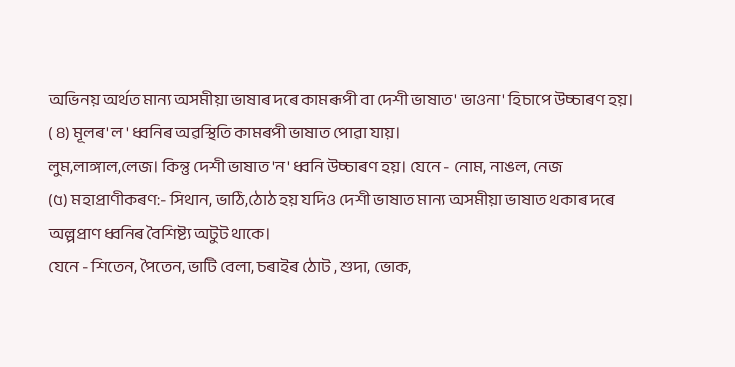অভিনয় অৰ্থত মান্য অসমীয়া ভাষাৰ দৰে কামৰূপী বা দেশী ভাষাত' ভাওনা' হিচাপে উচ্চাৰণ হয়।
( ৪) মূলৰ' ল ' ধ্বনিৰ অৱস্থিতি কামৰপী ভাষাত পোৱা যায়।
লুম,লাঙ্গাল,লেজ। কিন্তু দেশী ভাষাত 'ন' ধ্বনি উচ্চাৰণ হয়। যেনে - নোম, নাঙল, নেজ
(৫) মহাপ্ৰাণীকৰণ:- সিথান, ভাঠি,ঠোঠ হয় যদিও দেশী ভাষাত মান্য অসমীয়া ভাষাত থকাৰ দৰে অল্পপ্ৰাণ ধ্বনিৰ বৈশিষ্ট্য অটুট থাকে।
যেনে - শিতেন, পৈতেন, ভাটি বেলা, চৰাইৰ ঠোট , শুদা, ভোক,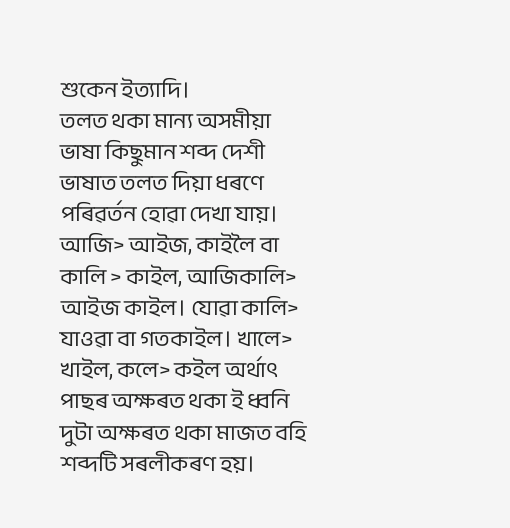শুকেন ইত্যাদি।
তলত থকা মান্য অসমীয়া ভাষা কিছুমান শব্দ দেশী ভাষাত তলত দিয়া ধৰণে পৰিৱৰ্তন হোৱা দেখা যায়।
আজি> আইজ, কাইলৈ বা কালি > কাইল, আজিকালি> আইজ কাইল। যোৱা কালি> যাওৱা বা গতকাইল। খালে> খাইল, কলে> কইল অৰ্থাৎ পাছৰ অক্ষৰত থকা ই ধ্বনি দুটা অক্ষৰত থকা মাজত বহি শব্দটি সৰলীকৰণ হয়।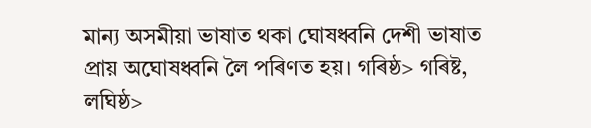মান্য অসমীয়া ভাষাত থকা ঘোষধ্বনি দেশী ভাষাত প্ৰায় অঘোষধ্বনি লৈ পৰিণত হয়। গৰিষ্ঠ> গৰিষ্ট, লঘিষ্ঠ>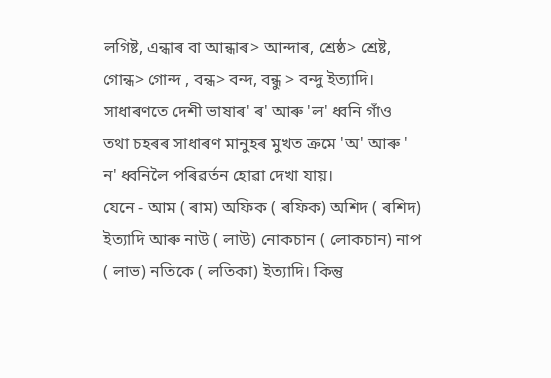লগিষ্ট, এন্ধাৰ বা আন্ধাৰ> আন্দাৰ, শ্ৰেষ্ঠ> শ্ৰেষ্ট, গোন্ধ> গোন্দ , বন্ধ> বন্দ, বন্ধু > বন্দু ইত্যাদি।
সাধাৰণতে দেশী ভাষাৰ' ৰ' আৰু 'ল' ধ্বনি গাঁও তথা চহৰৰ সাধাৰণ মানুহৰ মুখত ক্ৰমে 'অ' আৰু ' ন' ধ্বনিলৈ পৰিৱৰ্তন হোৱা দেখা যায়।
যেনে - আম ( ৰাম) অফিক ( ৰফিক) অশিদ ( ৰশিদ) ইত্যাদি আৰু নাউ ( লাউ) নোকচান ( লোকচান) নাপ ( লাভ) নতিকে ( লতিকা) ইত্যাদি। কিন্তু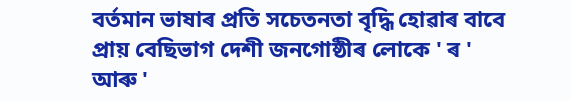বৰ্তমান ভাষাৰ প্ৰতি সচেতনতা বৃদ্ধি হোৱাৰ বাবে প্ৰায় বেছিভাগ দেশী জনগোষ্ঠীৰ লোকে ' ৰ ' আৰু '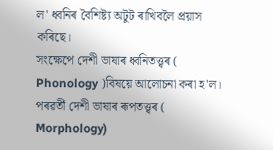ল' ধ্বনিৰ বৈশিষ্ট্য অটুট ৰাখিবলৈ প্ৰয়াস কৰিছে।
সংক্ষেপে দেশী ভাষাৰ ধ্বনিতত্ত্বৰ ( Phonology )বিষয়ে আলোচনা কৰা হ'ল। পৰৱৰ্তী দেশী ভাষাৰ ৰূপতত্ত্বৰ ( Morphology)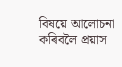বিষয়ে আলোচনা কৰিবলৈ প্ৰয়াস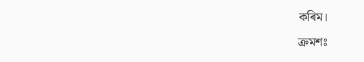কৰিম।
ক্ৰমশঃ